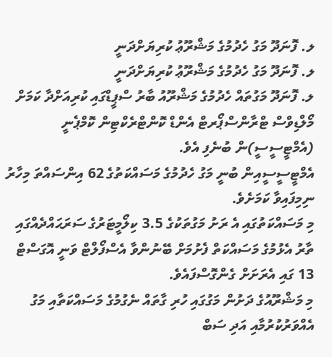ލ. ފޮނަދޫ މަގު ހެދުމުގެ މަޝްރޫޢު ކުރިޔަށްދަނީ
ލ. ފޮނަދޫ މަގު ހެދުމުގެ މަޝްރޫޢު ކުރިޔަށްދަނީ
ލ. ފޮނަދޫ މަގުތައް ހެދުމުގެ މަޝްރޫއު ބާރު ސްޕީޑްގައި ކުރިއަށްދާ ކަމަށް މޯލްޑިވްސް ޓްރާންސްޕޯރޓް އެންޑް ކޮންޓްރެކްޓިން ކޮމްޕެނީ (އެމްޓީސީސީ)ން ބުނެފި އެވެ.
އެމްޓީސީސީއިން ބުނީ މަގު ހެދުމުގެ މަސައްކަތުގެ 62 އިންސައްތަ މިހާރު ނިމިފައިވާ ކަމަށެވެ.
މި މަސައްކަތުގައި އެ ރަށު މަގުތަކުގެ 3.5 ކިލޯމީޓަރުގެ ސަރަޙައްދެއްގައި ތާރު އެޅުމުގެ މަސައްކަތް ފެށުމަށް ބޭނުންވާ އެސްފޯލްޓް ވަނީ އޮގަސްޓް 13 ގައި އެރަށަށް ގެންގޮސްފައެވެ.
މި މަޝްރޫއުގެ ދަށުން މަގުގައި ހުރި ގާތައް ނެގުމުގެ މަސައްކަތާއި މަގު އެއްވަރުކުރުމާއި އަދި ސަބް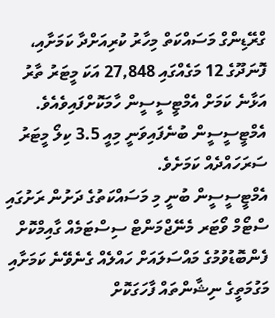ގްރޭޑިންގް މަސައްކަތް މިހާރު ކުރިއަށްދާ ކަމަށާއި، ފޮނަދޫގެ 12 މަގެއްގައި 27,848 އަކަ މީޓަރު ތާރު އަޅާނެ ކަމަށް އެމްޓީސީސީން ހާމަކޮށްފައިވެއެވެ. އެމްޓީސީސީން ބުނެފައިވަނީ މިއީ 3.5 ކިލޯ މީޓަރު ސަރަހައްދެއް ކަމަށެވެ.
އެމްޓީސީސީން ބުނީ މި މަސައްކަތުގެ ދަށުން ރަށުގައި ސްޓޯމް ވޯޓަރ މެނޭޖްމަންޓް ސިސްޓަމެއް ގާއިމްކޮށް ފެންބޮޑުވުމުގެ މައްސަލައަށް ހައްލެއް ގެނެވޭނެ ކަމަށާއި މަގުމަތީގެ ނިޝާންތައް ފާހަގަކޮށް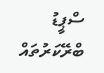ސްޕީޑު ބްރޭކަރުތައް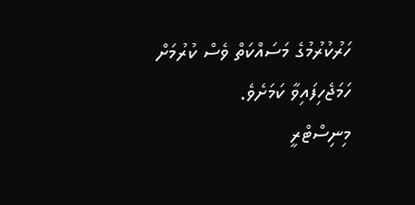ހަރުކުރުމުގެ މަސައްކަތް ވެސް ކުރުމަށް ހަމަޖެހިފައިވާ ކަމަށެވެ.
މިނިސްޓްރީ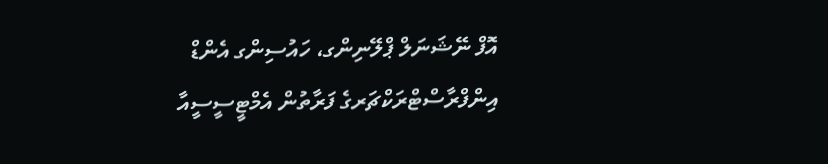އޮފް ނޭޝަނަލް ޕްލޭނިންގ، ހައުސިންގ އެންޑް އިންފްރާސްޓްރަކްޗަރގެ ފަރާތުން އެމްޓީސީސީއާ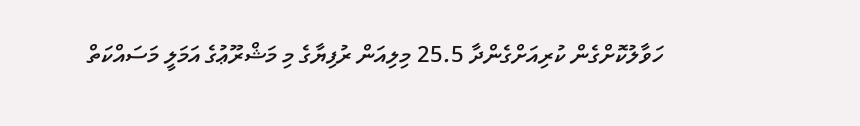ހަވާލުކޮށްގެން ކުރިއަށްގެންދާ 25.5 މިލިއަން ރުފިޔާގެ މި މަޝްރޫޢުގެ އަމަލީ މަސައްކަތް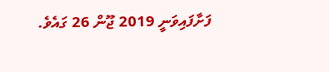ފަށާފައިވަނީ 2019 ޖޫން 26 ގައެވެ.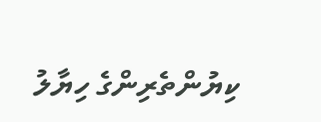ކިޔުންތެރިންގެ ހިޔާލު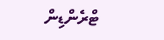ޓްރެންޑިން